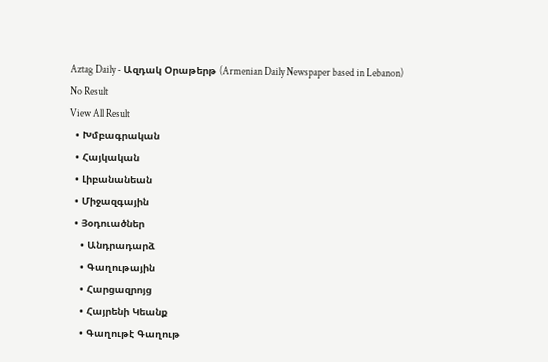Aztag Daily - Ազդակ Օրաթերթ (Armenian Daily Newspaper based in Lebanon)
No Result
View All Result
  • Խմբագրական
  • Հայկական
  • Լիբանանեան
  • Միջազգային
  • Յօդուածներ
    • Անդրադարձ
    • Գաղութային
    • Հարցազրոյց
    • Հայրենի Կեանք
    • Գաղութէ Գաղութ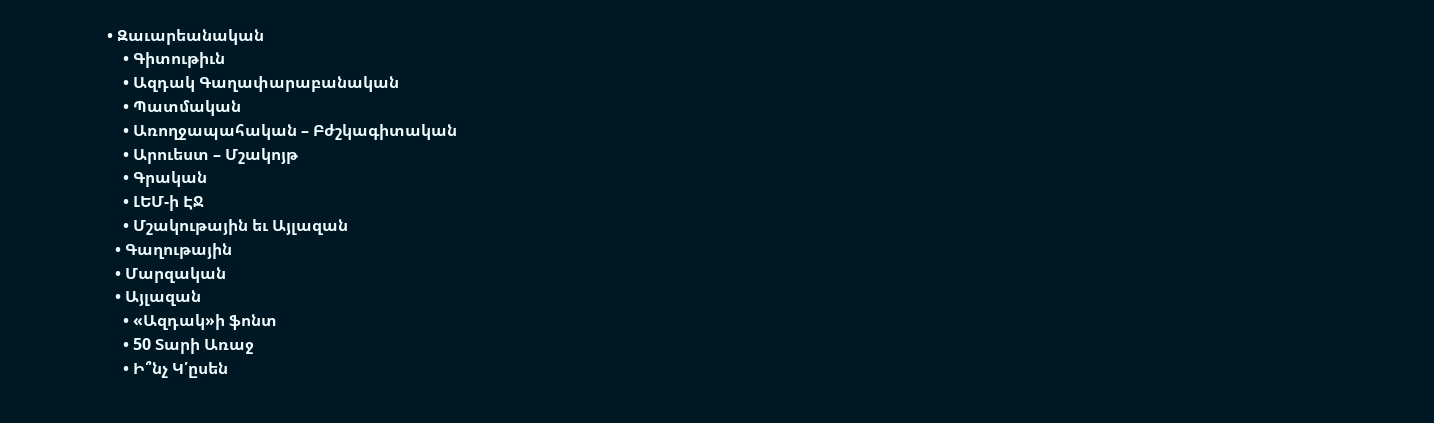• Զաւարեանական
    • Գիտութիւն
    • Ազդակ Գաղափարաբանական
    • Պատմական
    • Առողջապահական – Բժշկագիտական
    • Արուեստ – Մշակոյթ
    • Գրական
    • ԼԵՄ-ի ԷՋ
    • Մշակութային եւ Այլազան
  • Գաղութային
  • Մարզական
  • Այլազան
    • «Ազդակ»ի ֆոնտ
    • 50 Տարի Առաջ
    • Ի՞նչ Կ՛ըսեն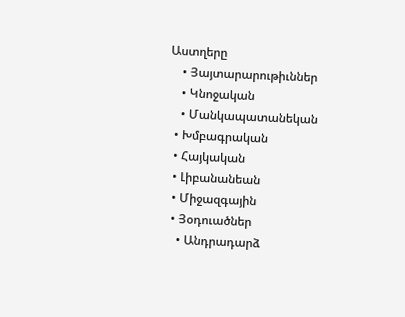Աստղերը
    • Յայտարարութիւններ
    • Կնոջական
    • Մանկապատանեկան
  • Խմբագրական
  • Հայկական
  • Լիբանանեան
  • Միջազգային
  • Յօդուածներ
    • Անդրադարձ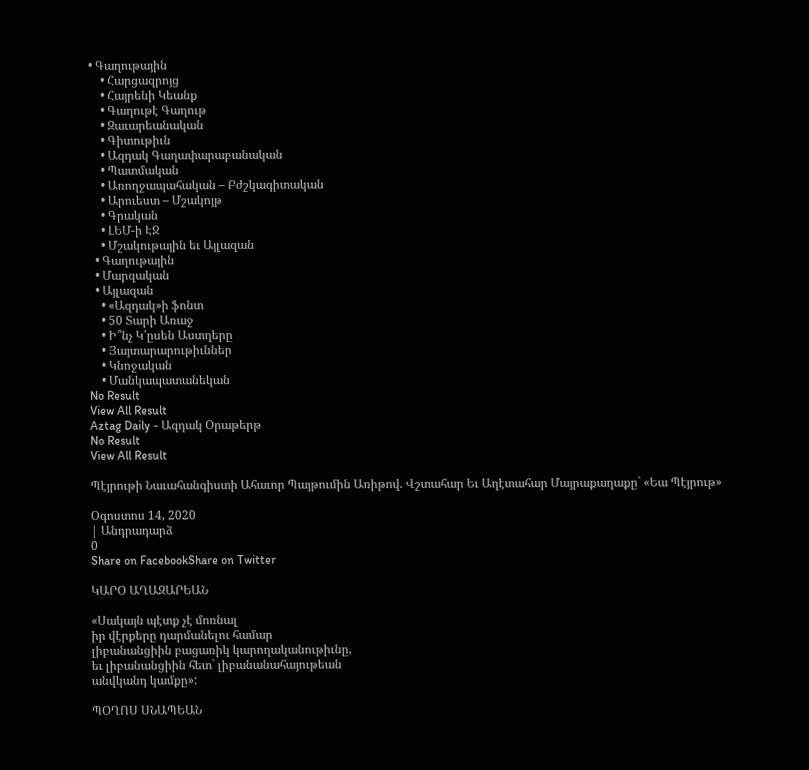• Գաղութային
    • Հարցազրոյց
    • Հայրենի Կեանք
    • Գաղութէ Գաղութ
    • Զաւարեանական
    • Գիտութիւն
    • Ազդակ Գաղափարաբանական
    • Պատմական
    • Առողջապահական – Բժշկագիտական
    • Արուեստ – Մշակոյթ
    • Գրական
    • ԼԵՄ-ի ԷՋ
    • Մշակութային եւ Այլազան
  • Գաղութային
  • Մարզական
  • Այլազան
    • «Ազդակ»ի ֆոնտ
    • 50 Տարի Առաջ
    • Ի՞նչ Կ՛ըսեն Աստղերը
    • Յայտարարութիւններ
    • Կնոջական
    • Մանկապատանեկան
No Result
View All Result
Aztag Daily - Ազդակ Օրաթերթ
No Result
View All Result

Պէյրութի Նաւահանգիստի Ահաւոր Պայթումին Առիթով. Վշտահար Եւ Աղէտահար Մայրաքաղաքը` «Եա Պէյրութ»

Օգոստոս 14, 2020
| Անդրադարձ
0
Share on FacebookShare on Twitter

ԿԱՐՕ ԱՂԱԶԱՐԵԱՆ

«Սակայն պէտք չէ մոռնալ
իր վէրքերը դարմանելու համար
լիբանանցիին բացառիկ կարողականութիւնը,
եւ լիբանանցիին հետ` լիբանանահայութեան
անվկանդ կամքը»:

ՊՕՂՈՍ ՍՆԱՊԵԱՆ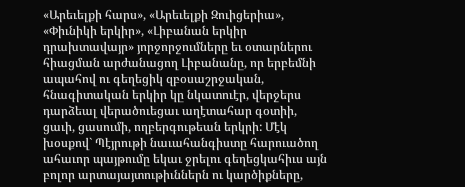«Արեւելքի հարս», «Արեւելքի Զուիցերիա», «Փիւնիկի երկիր», «Լիբանան երկիր դրախտավայր» յորջորջումները եւ օտարներու հիացման արժանացող Լիբանանը, որ երբեմնի ապահով ու գեղեցիկ զբօսաշրջական, հնագիտական երկիր կը նկատուէր, վերջերս դարձեալ վերածուեցաւ աղէտահար գօտիի, ցաւի, ցասումի, ողբերգութեան երկրի: Մէկ խօսքով` Պէյրութի նաւահանգիստը հարուածող ահաւոր պայթումը եկաւ ջրելու գեղեցկահիւս այն բոլոր արտայայտութիւններն ու կարծիքները,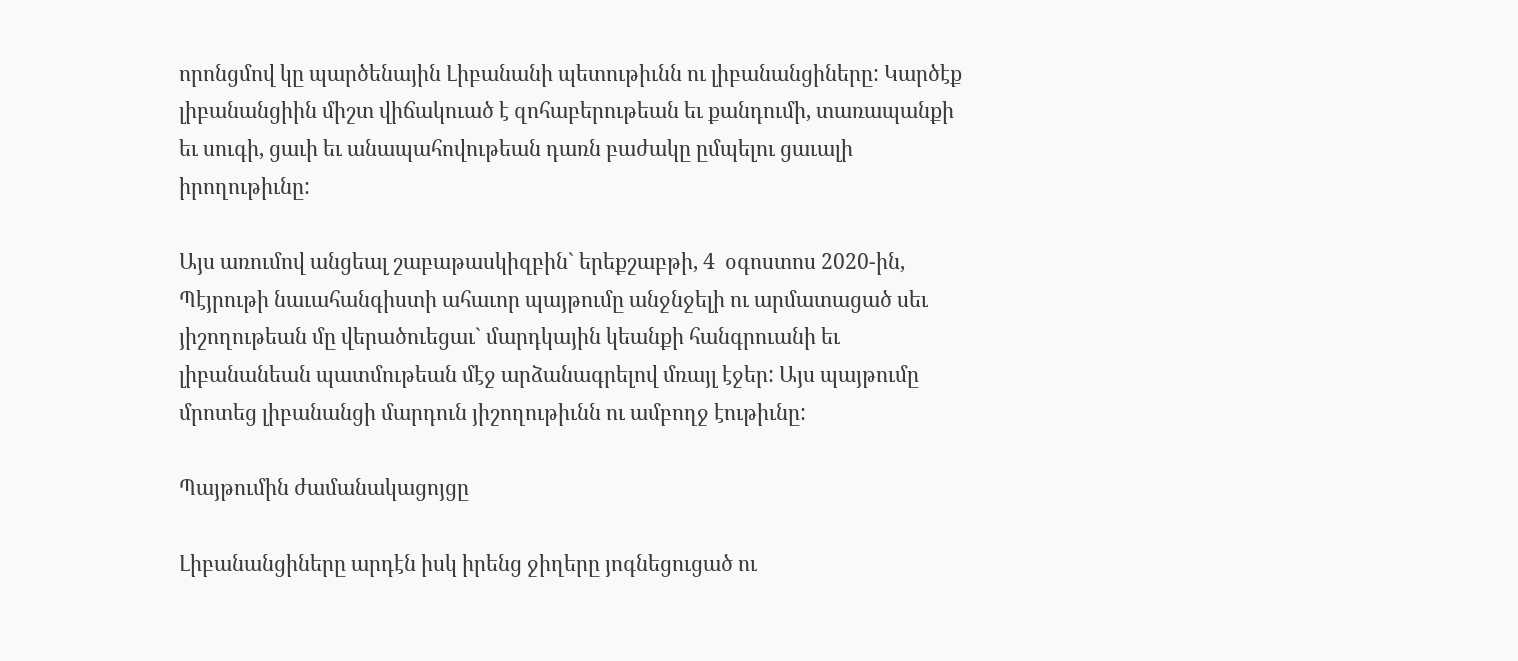որոնցմով կը պարծենային Լիբանանի պետութիւնն ու լիբանանցիները: Կարծէք լիբանանցիին միշտ վիճակուած է զոհաբերութեան եւ քանդումի, տառապանքի եւ սուգի, ցաւի եւ անապահովութեան դառն բաժակը ըմպելու ցաւալի իրողութիւնը:

Այս առումով անցեալ շաբաթասկիզբին` երեքշաբթի, 4  օգոստոս 2020-ին, Պէյրութի նաւահանգիստի ահաւոր պայթումը անջնջելի ու արմատացած սեւ յիշողութեան մը վերածուեցաւ` մարդկային կեանքի հանգրուանի եւ լիբանանեան պատմութեան մէջ արձանագրելով մռայլ էջեր: Այս պայթումը մրոտեց լիբանանցի մարդուն յիշողութիւնն ու ամբողջ էութիւնը:

Պայթումին ժամանակացոյցը

Լիբանանցիները արդէն իսկ իրենց ջիղերը յոգնեցուցած ու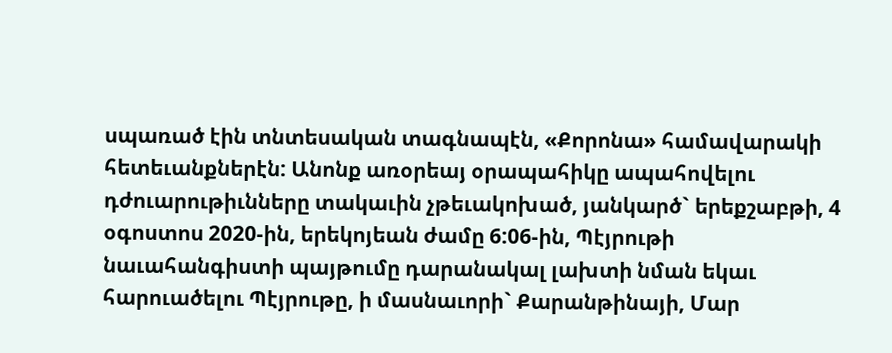սպառած էին տնտեսական տագնապէն, «Քորոնա» համավարակի հետեւանքներէն: Անոնք առօրեայ օրապահիկը ապահովելու դժուարութիւնները տակաւին չթեւակոխած, յանկարծ` երեքշաբթի, 4  օգոստոս 2020-ին, երեկոյեան ժամը 6:06-ին, Պէյրութի նաւահանգիստի պայթումը դարանակալ լախտի նման եկաւ հարուածելու Պէյրութը, ի մասնաւորի` Քարանթինայի, Մար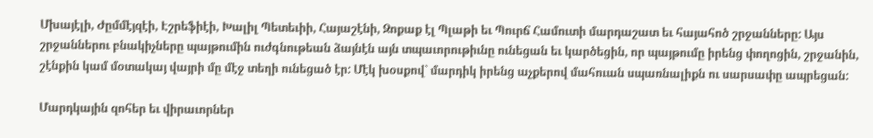Մխայէլի, Ժըմմէյզէի, Էշրեֆիէի, Խալիլ Պետեւիի, Հայաշէնի, Զոքաք էլ Պլաթի եւ Պուրճ Համուտի մարդաշատ եւ հայահոծ շրջանները: Այս շրջաններու բնակիչները պայթումին ուժգնութեան ձայնէն այն տպաւորութիւնը ունեցան եւ կարծեցին, որ պայթումը իրենց փողոցին, շրջանին, շէնքին կամ մօտակայ վայրի մը մէջ տեղի ունեցած էր: Մէկ խօսքով` մարդիկ իրենց աչքերով մահուան սպառնալիքն ու սարսափը ապրեցան:

Մարդկային զոհեր եւ վիրաւորներ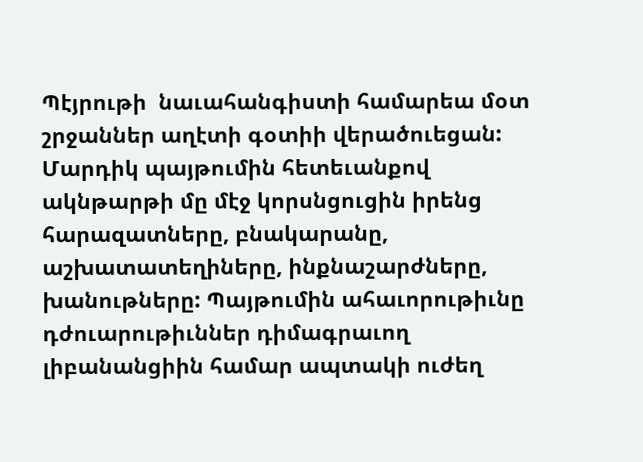Պէյրութի  նաւահանգիստի համարեա մօտ շրջաններ աղէտի գօտիի վերածուեցան: Մարդիկ պայթումին հետեւանքով ակնթարթի մը մէջ կորսնցուցին իրենց հարազատները, բնակարանը, աշխատատեղիները, ինքնաշարժները, խանութները: Պայթումին ահաւորութիւնը դժուարութիւններ դիմագրաւող լիբանանցիին համար ապտակի ուժեղ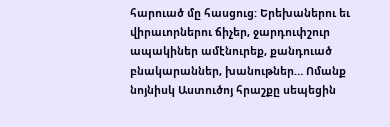հարուած մը հասցուց: Երեխաներու եւ վիրաւորներու ճիչեր, ջարդուփշուր ապակիներ ամէնուրեք, քանդուած բնակարաններ, խանութներ… Ոմանք նոյնիսկ Աստուծոյ հրաշքը սեպեցին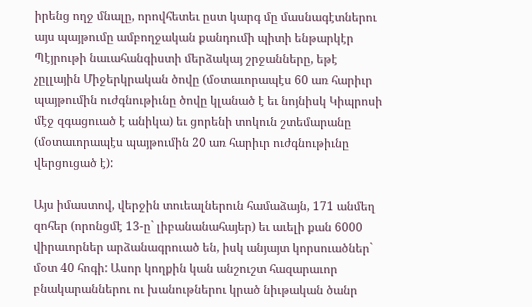իրենց ողջ մնալը, որովհետեւ ըստ կարգ մը մասնագէտներու այս պայթումը ամբողջական քանդումի պիտի ենթարկէր Պէյրութի նաւահանգիստի մերձակայ շրջանները, եթէ չըլլային Միջերկրական ծովը (մօտաւորապէս 60 առ հարիւր պայթումին ուժգնութիւնը ծովը կլանած է եւ նոյնիսկ Կիպրոսի մէջ զգացուած է անիկա) եւ ցորենի տոկուն շտեմարանը (մօտաւորապէս պայթումին 20 առ հարիւր ուժգնութիւնը վերցուցած է):

Այս իմաստով, վերջին տուեալներուն համաձայն, 171 անմեղ զոհեր (որոնցմէ 13-ը` լիբանանահայեր) եւ աւելի քան 6000 վիրաւորներ արձանագրուած են, իսկ անյայտ կորսուածներ` մօտ 40 հոգի: Ասոր կողքին կան անշուշտ հազարաւոր բնակարաններու ու խանութներու կրած նիւթական ծանր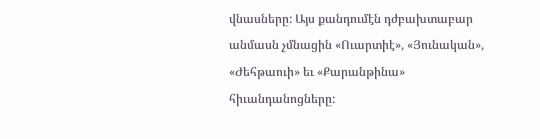վնասները: Այս քանդումէն դժբախտաբար անմասն չմնացին «Ուարտիէ», «Յունական», «Ժեհթաուի» եւ «Քարանթինա» հիւանդանոցները: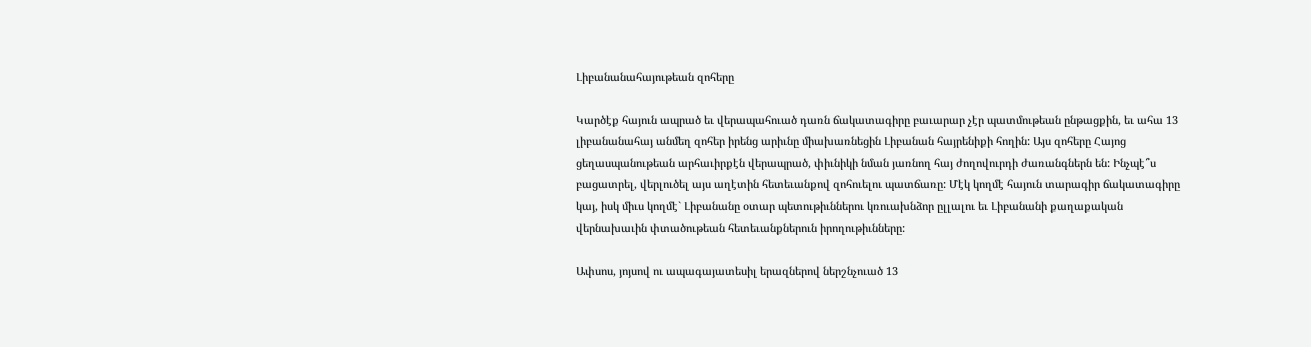Լիբանանահայութեան զոհերը

Կարծէք հայուն ապրած եւ վերապահուած դառն ճակատագիրը բաւարար չէր պատմութեան ընթացքին, եւ ահա 13 լիբանանահայ անմեղ զոհեր իրենց արիւնը միախառնեցին Լիբանան հայրենիքի հողին: Այս զոհերը Հայոց ցեղասպանութեան արհաւիրքէն վերապրած, փիւնիկի նման յառնող հայ ժողովուրդի ժառանգներն են: Ինչպէ՞ս բացատրել, վերլուծել այս աղէտին հետեւանքով զոհուելու պատճառը: Մէկ կողմէ հայուն տարագիր ճակատագիրը կայ, իսկ միւս կողմէ` Լիբանանը օտար պետութիւններու կռուախնձոր ըլլալու եւ Լիբանանի քաղաքական վերնախաւին փտածութեան հետեւանքներուն իրողութիւնները:

Ափսոս, յոյսով ու ապագայատեսիլ երազներով ներշնչուած 13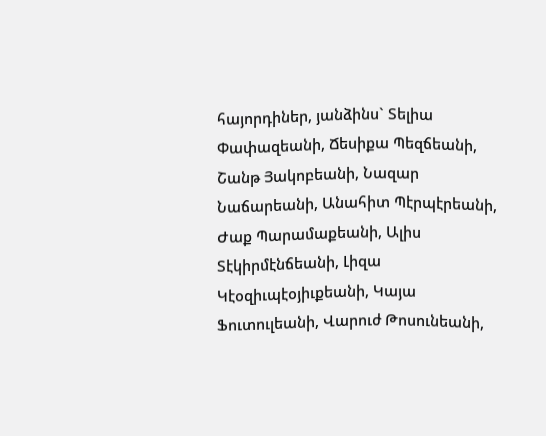հայորդիներ, յանձինս` Տելիա Փափազեանի, Ճեսիքա Պեզճեանի, Շանթ Յակոբեանի, Նազար Նաճարեանի, Անահիտ Պէրպէրեանի, Ժաք Պարամաքեանի, Ալիս Տէկիրմէնճեանի, Լիզա Կէօզիւպէօյիւքեանի, Կայա Ֆուտուլեանի, Վարուժ Թոսունեանի,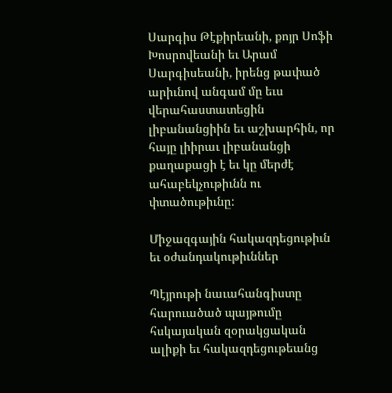Սարգիս Թէքիրեանի, քոյր Սոֆի Խոսրովեանի եւ Արամ Սարգիսեանի, իրենց թափած արիւնով անգամ մը եւս վերահաստատեցին լիբանանցիին եւ աշխարհին, որ հայը լիիրաւ լիբանանցի քաղաքացի է եւ կը մերժէ ահաբեկչութիւնն ու փտածութիւնը:

Միջազգային հակազդեցութիւն եւ օժանդակութիւններ

Պէյրութի նաւահանգիստը հարուածած պայթումը հսկայական զօրակցական ալիքի եւ հակազդեցութեանց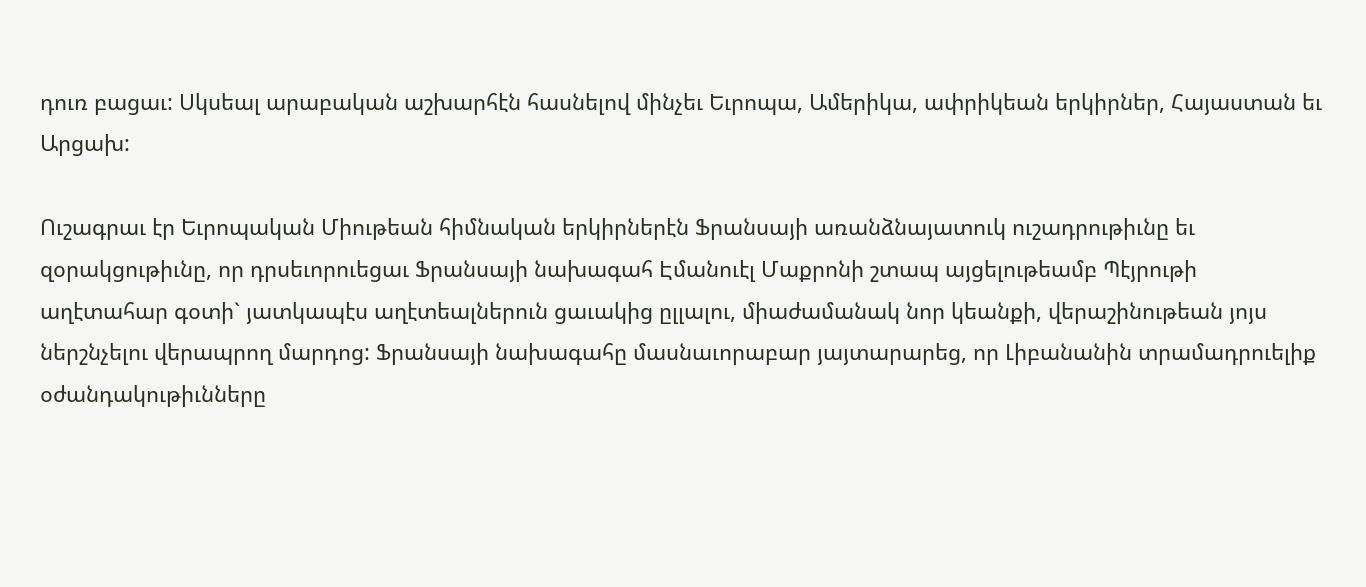դուռ բացաւ: Սկսեալ արաբական աշխարհէն հասնելով մինչեւ Եւրոպա, Ամերիկա, ափրիկեան երկիրներ, Հայաստան եւ Արցախ:

Ուշագրաւ էր Եւրոպական Միութեան հիմնական երկիրներէն Ֆրանսայի առանձնայատուկ ուշադրութիւնը եւ զօրակցութիւնը, որ դրսեւորուեցաւ Ֆրանսայի նախագահ Էմանուէլ Մաքրոնի շտապ այցելութեամբ Պէյրութի աղէտահար գօտի` յատկապէս աղէտեալներուն ցաւակից ըլլալու, միաժամանակ նոր կեանքի, վերաշինութեան յոյս ներշնչելու վերապրող մարդոց: Ֆրանսայի նախագահը մասնաւորաբար յայտարարեց, որ Լիբանանին տրամադրուելիք օժանդակութիւնները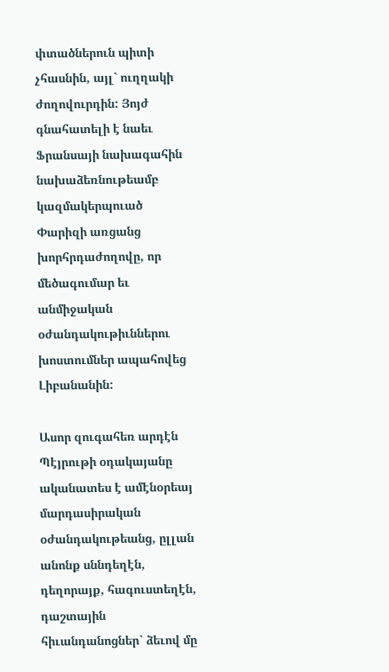փտածներուն պիտի չհասնին, այլ` ուղղակի ժողովուրդին: Յոյժ գնահատելի է նաեւ Ֆրանսայի նախագահին  նախաձեռնութեամբ կազմակերպուած Փարիզի առցանց խորհրդաժողովը, որ մեծագումար եւ անմիջական օժանդակութիւններու խոստումներ ապահովեց Լիբանանին:

Ասոր զուգահեռ արդէն Պէյրութի օդակայանը ականատես է ամէնօրեայ մարդասիրական օժանդակութեանց, ըլլան անոնք սննդեղէն, դեղորայք, հագուստեղէն, դաշտային հիւանդանոցներ` ձեւով մը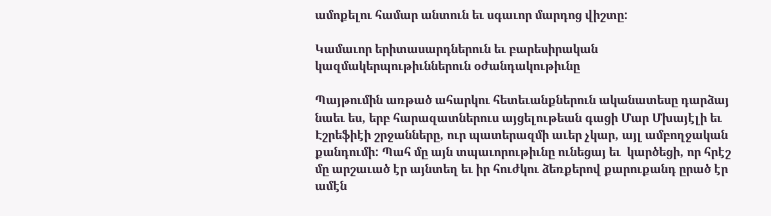ամոքելու համար անտուն եւ սգաւոր մարդոց վիշտը:

Կամաւոր երիտասարդներուն եւ բարեսիրական կազմակերպութիւններուն օժանդակութիւնը

Պայթումին առթած ահարկու հետեւանքներուն ականատեսը դարձայ նաեւ ես, երբ հարազատներուս այցելութեան գացի Մար Մխայէլի եւ Էշրեֆիէի շրջանները, ուր պատերազմի աւեր չկար, այլ ամբողջական քանդումի: Պահ մը այն տպաւորութիւնը ունեցայ եւ  կարծեցի, որ հրէշ մը արշաւած էր այնտեղ եւ իր հուժկու ձեռքերով քարուքանդ ըրած էր ամէն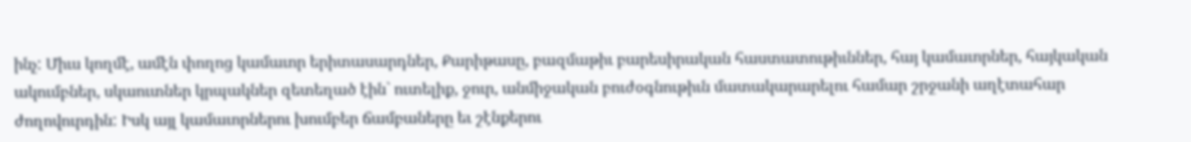ինչ: Միւս կողմէ, ամէն փողոց կամաւոր երիտասարդներ, Քարիթասը, բազմաթիւ բարեսիրական հաստատութիւններ, հայ կամաւորներ, հայկական ակումբներ, սկաուտներ կրպակներ զետեղած էին` ուտելիք, ջուր, անմիջական բուժօգնութիւն մատակարարելու համար շրջանի աղէտահար ժողովուրդին: Իսկ այլ կամաւորներու խումբեր ճամբաները եւ շէնքերու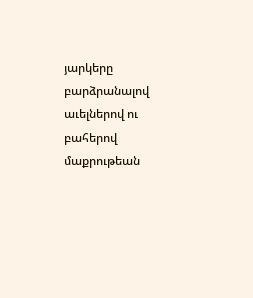յարկերը բարձրանալով աւելներով ու բահերով մաքրութեան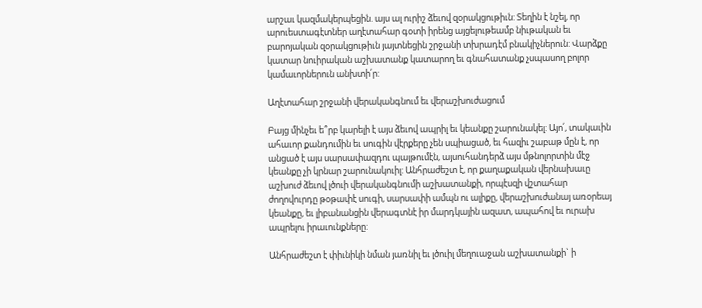արշաւ կազմակերպեցին. այս ալ ուրիշ ձեւով զօրակցութիւն: Տեղին է նշել, որ արուեստագէտներ աղէտահար գօտի իրենց այցելութեամբ նիւթական եւ բարոյական զօրակցութիւն յայտնեցին շրջանի տխրադէմ բնակիչներուն: Վարձքը կատար նուիրական աշխատանք կատարող եւ գնահատանք չսպասող բոլոր կամաւորներուն անխտի՛ր:

Աղէտահար շրջանի վերականգնում եւ վերաշխուժացում

Բայց մինչեւ ե՞րբ կարելի է այս ձեւով ապրիլ եւ կեանքը շարունակել: Այո՛, տակաւին ահաւոր քանդումին եւ սուգին վէրքերը չեն սպիացած, եւ հազիւ շաբաթ մըն է, որ անցած է այս սարսափազդու պայթումէն, այսուհանդերձ այս մթնոլորտին մէջ կեանքը չի կրնար շարունակուիլ: Անհրաժեշտ է, որ քաղաքական վերնախաւը աշխուժ ձեւով լծուի վերականգնումի աշխատանքի, որպէսզի վշտահար ժողովուրդը թօթափէ սուգի, սարսափի ամպն ու ալիքը, վերաշխուժանայ առօրեայ կեանքը, եւ լիբանանցին վերագտնէ իր մարդկային ազատ, ապահով եւ ուրախ ապրելու իրաւունքները:

Անհրաժեշտ է փիւնիկի նման յառնիլ եւ լծուիլ մեղուաջան աշխատանքի` ի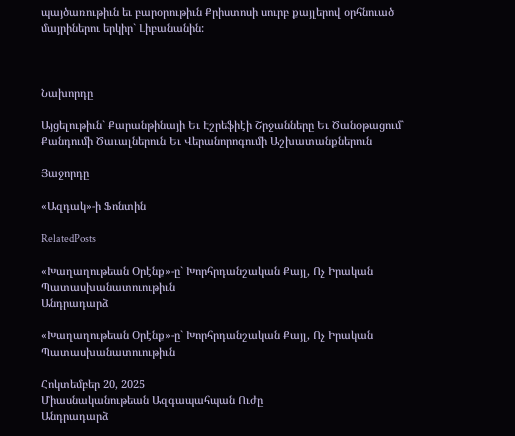պայծառութիւն եւ բարօրութիւն Քրիստոսի սուրբ քայլերով օրհնուած մայրիներու երկիր` Լիբանանին:



Նախորդը

Այցելութիւն` Քարանթինայի Եւ Էշրեֆիէի Շրջանները Եւ Ծանօթացում` Քանդումի Ծաւալներուն Եւ Վերանորոգումի Աշխատանքներուն

Յաջորդը

«Ազդակ»-ի Ֆոնտին

RelatedPosts

«Խաղաղութեան Օրէնք»-ը` Խորհրդանշական Քայլ, Ոչ Իրական Պատասխանատուութիւն
Անդրադարձ

«Խաղաղութեան Օրէնք»-ը` Խորհրդանշական Քայլ, Ոչ Իրական Պատասխանատուութիւն

Հոկտեմբեր 20, 2025
Միասնականութեան Ազգապահպան Ուժը
Անդրադարձ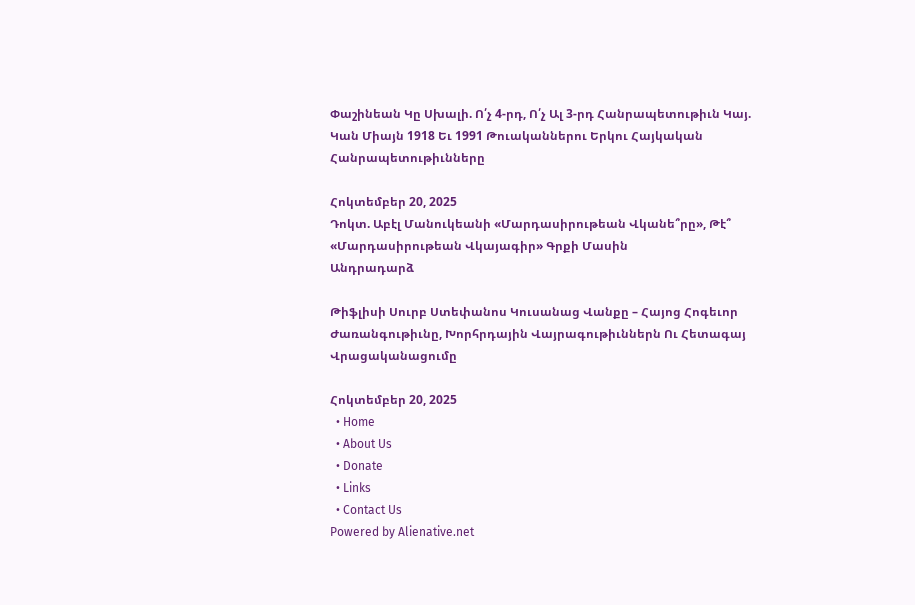Փաշինեան Կը Սխալի. Ո՛չ 4-րդ, Ո՛չ Ալ 3-րդ Հանրապետութիւն Կայ. Կան Միայն 1918 Եւ 1991 Թուականներու Երկու Հայկական Հանրապետութիւնները

Հոկտեմբեր 20, 2025
Դոկտ. Աբէլ Մանուկեանի «Մարդասիրութեան Վկանե՞րը», Թէ՞ «Մարդասիրութեան Վկայագիր» Գրքի Մասին
Անդրադարձ

Թիֆլիսի Սուրբ Ստեփանոս Կուսանաց Վանքը – Հայոց Հոգեւոր Ժառանգութիւնը, Խորհրդային Վայրագութիւններն Ու Հետագայ Վրացականացումը

Հոկտեմբեր 20, 2025
  • Home
  • About Us
  • Donate
  • Links
  • Contact Us
Powered by Alienative.net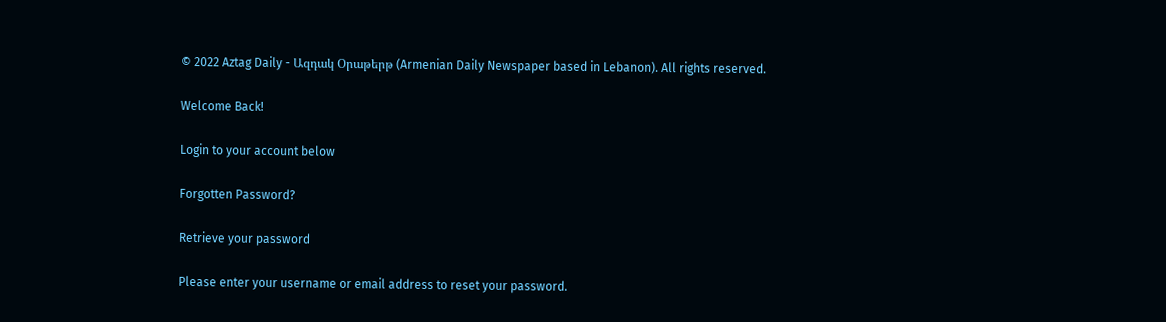© 2022 Aztag Daily - Ազդակ Օրաթերթ (Armenian Daily Newspaper based in Lebanon). All rights reserved.

Welcome Back!

Login to your account below

Forgotten Password?

Retrieve your password

Please enter your username or email address to reset your password.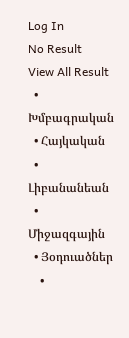Log In
No Result
View All Result
  • Խմբագրական
  • Հայկական
  • Լիբանանեան
  • Միջազգային
  • Յօդուածներ
    •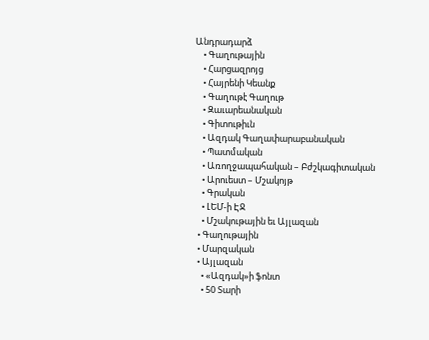Անդրադարձ
    • Գաղութային
    • Հարցազրոյց
    • Հայրենի Կեանք
    • Գաղութէ Գաղութ
    • Զաւարեանական
    • Գիտութիւն
    • Ազդակ Գաղափարաբանական
    • Պատմական
    • Առողջապահական – Բժշկագիտական
    • Արուեստ – Մշակոյթ
    • Գրական
    • ԼԵՄ-ի ԷՋ
    • Մշակութային եւ Այլազան
  • Գաղութային
  • Մարզական
  • Այլազան
    • «Ազդակ»ի ֆոնտ
    • 50 Տարի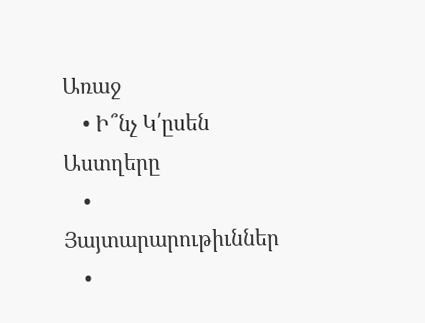Առաջ
    • Ի՞նչ Կ՛ըսեն Աստղերը
    • Յայտարարութիւններ
    •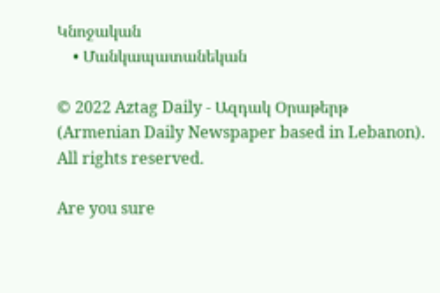Կնոջական
    • Մանկապատանեկան

© 2022 Aztag Daily - Ազդակ Օրաթերթ (Armenian Daily Newspaper based in Lebanon). All rights reserved.

Are you sure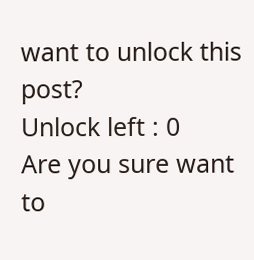want to unlock this post?
Unlock left : 0
Are you sure want to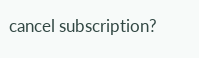cancel subscription?